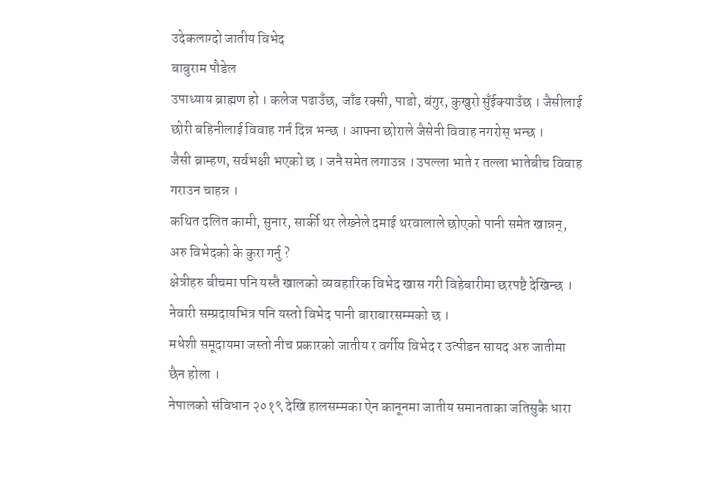उदेकलाग्दो जातीय विभेद
बाबुराम पौडेल
उपाध्याय ब्राह्मण हो । कलेज पढाउँछ, जाँड रक्सी, पाडो, बंगुर, कुखुरो सुँईक्याउँछ । जैसीलाई छोरी बहिनीलाई विवाह गर्न दिन्न भन्छ । आफ्ना छोराले जैसेनी विवाह नगरोस् भन्छ ।
जैसी ब्राम्हण, सर्वभक्षी भएको छ । जनै समेत लगाउन्न । उपल्ला भाते र तल्ला भातेबीच विवाह गराउन चाहन्न ।
कथित दलित कामी, सुनार, सार्की थर लेख्नेले दमाई थरवालाले छोएको पानी समेत खान्नन्, अरु विभेदको के कुरा गर्नु ?
क्षेत्रीहरु बीचमा पनि यस्तै खालको व्यवहारिक विभेद खास गरी विहेबारीमा छरपष्टै देखिन्छ ।
नेवारी सम्प्रदायभित्र पनि यस्तो विभेद पानी बाराबारसम्मको छ ।
मधेशी समूदायमा जस्तो नीच प्रकारको जातीय र वर्गीय विभेद र उत्पीडन सायद अरु जातीमा छैन होला ।
नेपालको संविधान २०१९ देखि हालसम्मका ऐन कानूनमा जातीय समानताका जतिसुकै धारा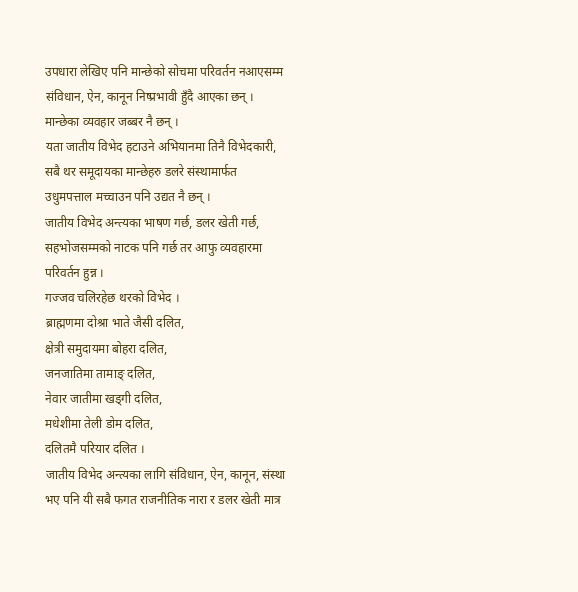उपधारा लेखिए पनि मान्छेको सोचमा परिवर्तन नआएसम्म संविधान, ऐन, कानून निष्प्रभावी हुँदै आएका छन् । मान्छेका व्यवहार जब्बर नै छन् ।
यता जातीय विभेद हटाउने अभियानमा तिनै विभेदकारी, सबै थर समूदायका मान्छेहरु डलरे संस्थामार्फत उधुमपत्ताल मच्चाउन पनि उद्यत नै छन् ।
जातीय विभेद अन्त्यका भाषण गर्छ, डलर खेती गर्छ, सहभोजसम्मको नाटक पनि गर्छ तर आफु व्यवहारमा परिवर्तन हुन्न ।
गज्जव चलिरहेछ थरको विभेद ।
ब्राह्मणमा दोश्रा भाते जैसी दलित,
क्षेत्री समुदायमा बोहरा दलित,
जनजातिमा तामाङ् दलित,
नेवार जातीमा खड्गी दलित,
मधेशीमा तेली डोम दलित,
दलितमै परियार दलित ।
जातीय विभेद अन्त्यका लागि संविधान, ऐन, कानून, संस्था भए पनि यी सबै फगत राजनीतिक नारा र डलर खेती मात्र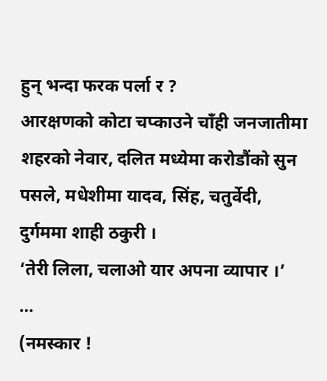हुन् भन्दा फरक पर्ला र ?
आरक्षणको कोटा चप्काउने चाँही जनजातीमा शहरको नेवार, दलित मध्येमा करोडौंको सुन पसले, मधेशीमा यादव, सिंह, चतुर्वेदी, दुर्गममा शाही ठकुरी ।
‘तेरी लिला, चलाओ यार अपना व्यापार ।’
…
(नमस्कार !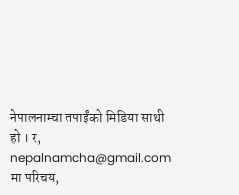नेपालनाम्चा तपाईंको मिडिया साथी हो । र, nepalnamcha@gmail.com मा परिचय,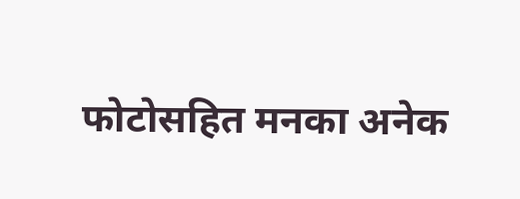फोटोसहित मनका अनेक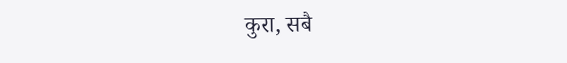कुरा, सबै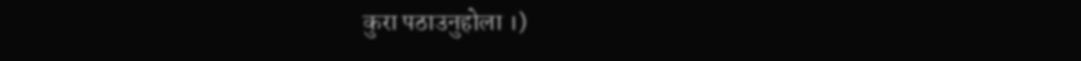कुरा पठाउनुहोला ।)